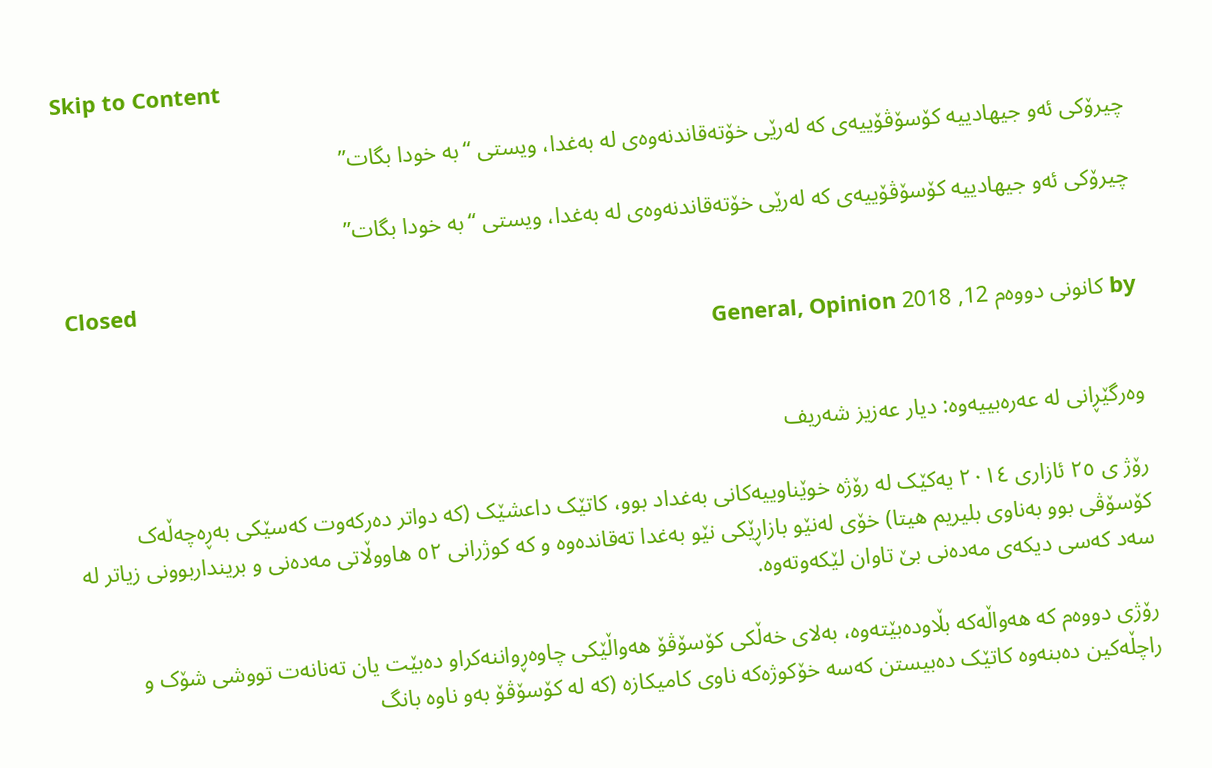Skip to Content

چیرۆکى ئەو جیهادییە کۆسۆڤۆییەى کە لەرێى خۆتەقاندنەوەى لە بەغدا، ویستى “بە خودا بگات”

چیرۆکى ئەو جیهادییە کۆسۆڤۆییەى کە لەرێى خۆتەقاندنەوەى لە بەغدا، ویستى “بە خودا بگات”

Closed
by كانونی دووه‌م 12, 2018 General, Opinion


وەرگێڕانى لە عەرەبییەوە: دیار عەزیز شەریف

رۆژ ى ٢٥ ئازارى ٢٠١٤ یەکێک لە رۆژە خوێناوییەکانى بەغداد بوو، کاتێک داعشێک (کە دواتر دەرکەوت کەسێکى بەڕەچەڵەک کۆسۆڤى بوو بەناوى بلیریم هیتا) خۆى لەنێو بازاڕێکى نێو بەغدا تەقاندەوە و کە کوژرانى ٥٢ هاووڵاتى مەدەنى و برینداربوونى زیاتر لە سەد کەسى دیکەى مەدەنى بێ تاوان لێکەوتەوە.

رۆژى دووەم کە هەواڵەکە بڵاودەبێتەوە، بەلاى خەڵکى کۆسۆڤۆ هەواڵێکى چاوەڕواننەکراو دەبێت یان تەنانەت تووشى شۆک و راچڵەکین دەبنەوە کاتێک دەبیستن کەسە خۆکوژەکە ناوى کامیکازە (کە لە کۆسۆڤۆ بەو ناوە بانگ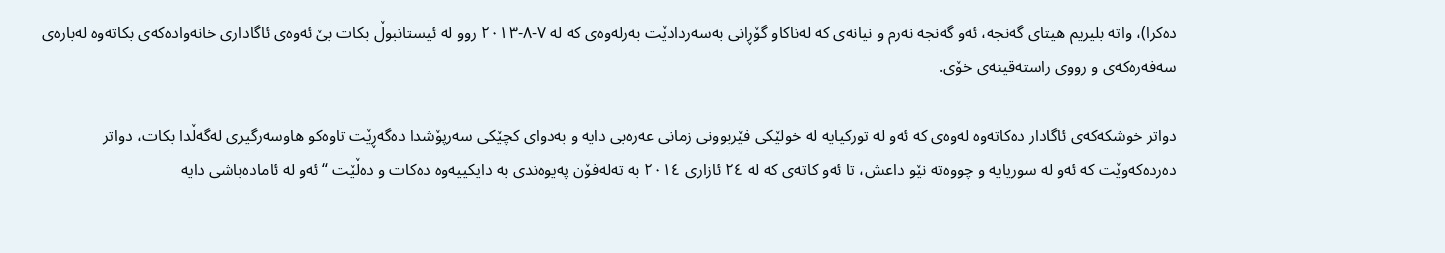دەکرا)، واتە بلیریم هیتاى گەنجە، ئەو گەنجە نەرم و نیانەى کە لەناکاو گۆڕانى بەسەردادێت بەرلەوەى کە لە ٧-٨-٢٠١٣ روو لە ئیستانبوڵ بکات بێ ئەوەى ئاگادارى خانەوادەکەى بکاتەوە لەبارەى سەفەرەکەى و رووى راستەقینەى خۆى.

دواتر خوشکەکەى ئاگادار دەکاتەوە لەوەى کە ئەو لە تورکیایە لە خولێکى فێربوونى زمانى عەرەبى دایە و بەدواى کچێکى سەرپۆشدا دەگەڕێت تاوەکو هاوسەرگیرى لەگەڵدا بکات، دواتر دەردەکەوێت کە ئەو لە سوریایە و چووەتە نێو داعش، تا ئەو کاتەى کە لە ٢٤ ئازارى ٢٠١٤ بە تەلەفۆن پەیوەندى بە دایکییەوە دەکات و دەڵێت “ئەو لە ئامادەباشى دایە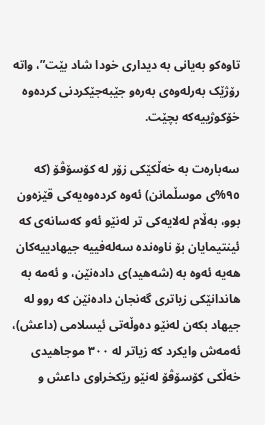تاوەکو بەیانى بە دیدارى خودا شاد بێت”، واتە رۆژێک بەرلەوەى بەرەو جێبەجێکردنى کردەوە خۆکوژییەکە بچێت.

سەبارەت بە خەڵکێکى زۆر لە کۆسۆڤۆ (کە ٩٥%ى موسڵمانن) ئەوە کردەوەیەکى قێزەون بوو، بەڵام لەلایەکى تر لەنێو ئەو کەسانەى کە ئینتیمایان بۆ ناوەندە سەلەفییە جیهادییەکان هەیە ئەوە بە (شەهید)ى دادەنێن، و ئەمە بە هاندانێکى زیاترى گەنجان دادەنێن کە روو لە جیهاد بکەن لەنێو دەوڵەتى ئیسلامى (داعش)، ئەمەش وایکرد کە زیاتر لە ٣٠٠ موجاهیدى خەڵکى کۆسۆڤۆ لەنێو رێکخراوى داعش و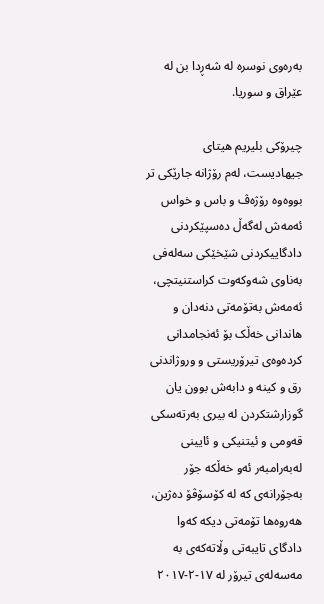بەرەوى نوسرە لە شەڕدا بن لە عێراق و سوریا.

چیرۆکى بلیریم هیتاى جیهادیست، لەم رۆژانە جارێکى تر بووەوە رۆژەڤ و باس و خواس ئەمەش لەگەڵ دەسپێکردنى دادگاییکردنى شێخێکى سەلەفى بەناوى شەوکەوت کراستنیتچى، ئەمەش بەتۆمەتى دنەدان و هاندانى خەڵک بۆ ئەنجامدانى کردەوەى تیرۆریستى و وروژاندنى رق و کینە و دابەش بوون یان گوزارشتکردن لە بیرى بەرتەسکى قەومى و ئیتنیکى و ئایینى لەبەرامبەر ئەو خەڵکە جۆر بەجۆرانەى کە لە کۆسۆڤۆ دەژین، هەروەها تۆمەتى دیکە کەوا دادگاى تایبەتى وڵاتەکەى بە مەسەلەى تیرۆر لە ١٧-٢-٢٠١٧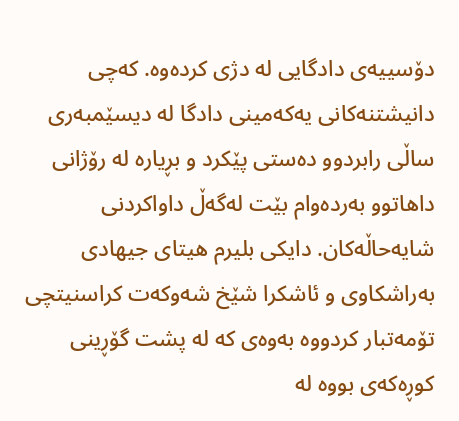دۆسییەى دادگایى لە دژى کردەوە. کەچى دانیشتنەکانى یەکەمینى دادگا لە دیسێمبەرى ساڵى رابردوو دەستى پێکرد و بڕیارە لە رۆژانى داهاتوو بەردەوام بێت لەگەڵ داواکردنى شایەحاڵەکان. دایکى بلیرم هیتاى جیهادى بەراشکاوى و ئاشکرا شێخ شەوکەت کراسنیتچى تۆمەتبار کردووە بەوەى کە لە پشت گۆڕینى کوڕەکەى بووە لە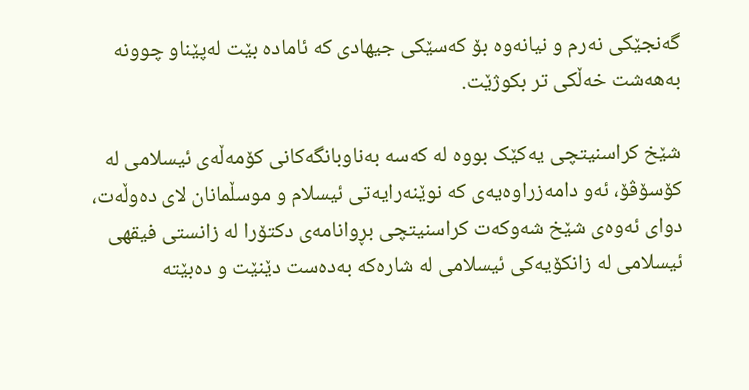گەنجێکى نەرم و نیانەوە بۆ کەسێکى جیهادى کە ئامادە بێت لەپێناو چوونە بەهەشت خەڵکى تر بکوژێت.

شێخ کراسنیتچى یەکێک بووە لە کەسە بەناوبانگەکانى کۆمەڵەى ئیسلامى لە کۆسۆڤۆ، ئەو دامەزراوەیەى کە نوێنەرایەتى ئیسلام و موسڵمانان لاى دەوڵەت، دواى ئەوەى شێخ شەوکەت کراسنیتچى بڕوانامەى دکتۆرا لە زانستى فیقهى ئیسلامى لە زانکۆیەکى ئیسلامى لە شارەکە بەدەست دێنێت و دەبێتە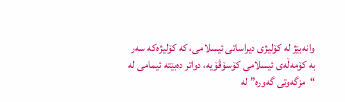وانەبێژ لە کۆلیژى دیراساتى ئیسلامى، کە کۆلیژەکە سەر بە کۆمەڵەى ئیسلامى کۆسۆڤۆیە، دواتر دەبێتە ئیمامى لە “مزگەوتى گەورە” لە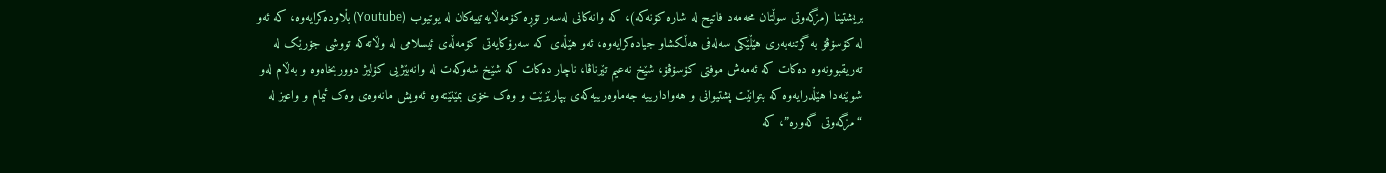بریشتینا (مزگەوتى سوڵتان محەمەد فاتیح لە شارە کۆنەکە)، کە وانەکانى لەسەر تۆڕە کۆمەڵایەتییەکان لە یوتیوب (Youtube) بڵاودەکرایەوە، کە ئەو لە کۆسۆڤۆ بە گرتنەبەرى هێڵێکى سەلەفى هەڵکشاو جیادەکرایەوە، ئەو هێڵەى کە سەرۆکایەتى کۆمەڵەى ئیسلامى لە وڵاتەکە تووشى جۆرێک لە تەریقبوونەوە دەکات کە ئەمەش موفتى کۆسۆڤۆ، شێخ نەعیم تێرناڤا، ناچار دەکات کە شێخ شەوکەت لە وانەبێژیى کۆلیژ دووربخاەوە و بەڵام لەو شوێنەدا هێڵدرایەوە کە بتوانێت پشتیوانى و هەوادارییە جەماوەرییەکەى بپارێزێت و وەک خۆى بمێنێتەوە ئەویش مانەوەى وەک ئیمام و واعیز لە “مزگەوتى گەورە”، کە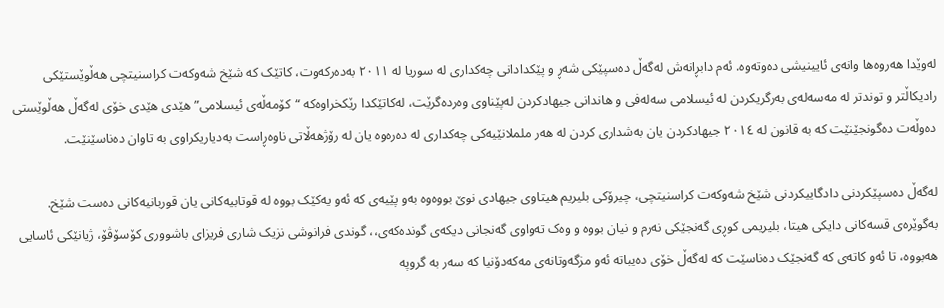لەوێدا هەروەها وانەى ئایینیشى دەوتەوە. ئەم دابڕانەش لەگەڵ دەسپێکى شەڕ و پێکدادانى چەکداری لە سوریا لە ٢٠١١ بەدەرکەوت، کاتێک کە شێخ شەوکەت کراسنیتچى هەڵوێستێکى رادیکاڵتر و توندتر لە مەسەلەى بەرگریکردن لە ئیسلامى سەلەفى و هاندانى جیهادکردن لەپێناوى وەردەگرێت، لەکاتێکدا رێکخراوەکە “کۆمەڵەى ئیسلامى” هێدى هێدى خۆى لەگەڵ هەڵوێستى دەوڵەت دەگونجێنێت کە بە قانون لە ٢٠١٤ جیهادکردن یان بەشدارى کردن لە هەر ململانێیەکى چەکدارى لە دەرەوە یان لە رۆژهەڵاتى ناوەڕاست بەدیاریکراوى بە تاوان دەناسێنێت.

لەگەڵ دەسپێکردنى دادگاییکردنى شێخ شەوکەت کراسنیتچى، چیرۆکى بلیریم هیتاوى جیهادى نوێ بووەوە بەو پێیەى کە ئەو یەکێک بووە لە قوتابیەکانى یان قوربانیەکانى دەست شێخ. بەگوێرەى قسەکانى دایکى هیتا، بلیریمى کوڕى گەنجێکى نەرم و نیان بووە و وەک تەواوى گەنجانى دیکەى گوندەکەى،، گوندى فرانوشى نزیک شارى فریزاى باشوورى کۆسۆڤۆ، ژیانێکى ئاسایى هەبووە، تا ئەو کاتەى کە گەنجێک دەناسێت کە لەگەڵ خۆى دەیباتە ئەو مزگەوتانەى مەکەدۆنیا کە سەر بە گروپە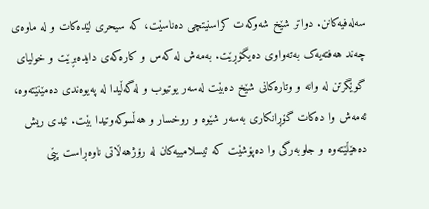سەلەفیەکانن. دواتر شێخ شەوکەت کراسنیتچى دەناسێت، کە سیحرى لێدەکات و لە ماوەى چەند هەفتەیەک بەتەواوى دەیگۆڕێت. بەمەش لە کەس و کارەکەى دایدەبڕێت و خولیاى گوێگرتن لە وانە و وتارەکانى شێخ دەبێت لەسەر یوتیوب و لەگەڵیدا لە پەیوەندى دەمێنێتەوە، ئەمەش وا دەکات گۆڕانکارى بەسەر شێوە و روخسار و هەڵسوکەوتیدا بێت. ئیدى ریش دەهێڵێتەوە و جلوبەرگى وا دەپۆشێت کە ئیسلامییەکان لە رۆژهەڵاتى ناوەڕاست پێى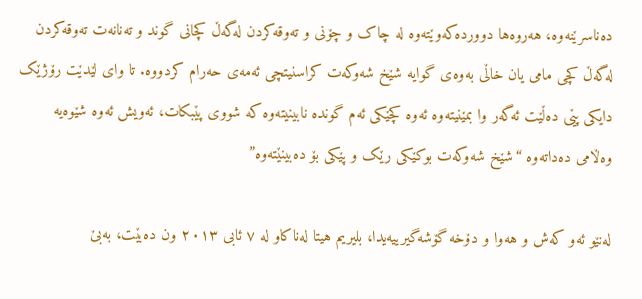دەناسرێنەوە، هەروەها دووردەکەوێتەوە لە چاک و چۆنى و تەوقەکردن لەگەڵ کچانى گوند و تەنانەت تەوقەکردن لەگەڵ کچى مامى یان خاڵى بەوەى گوایە شێخ شەوکەت کراسنیتچى ئەمەى حەرام کردووە. تا واى لێدێت رۆژێک دایکى پێى دەڵێت ئەگەر وا بمێنیتەوە ئەوە کچێکى ئەم گوندە نابینیتەوە کە شووى پێبکات، ئەویش ئەوە شێوەیە وەڵامى دەداتەوە “شێخ شەوکەت بوکێکى رێک و پێکى بۆ دەبینێتەوە”

لەنێو ئەو کەش و هەوا و دۆخە گۆشەگیرییەیدا، بلیریم هیتا لەناکاو لە ٧ ئابى ٢٠١٣ ون دەبێت، بەبێ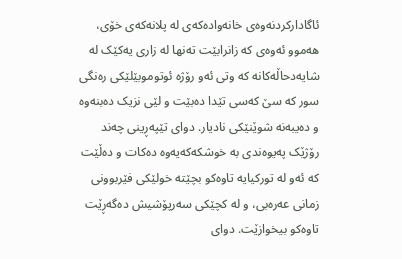ئاگادارکردنەوەى خانەوادەکەى لە پلانەکەى خۆى، هەموو ئەوەى کە زانرابێت تەنها لە زارى یەکێک لە شایەدحاڵەکانە کە وتى ئەو رۆژە ئوتوموبێلێکى رەنگى سور کە سێ کەسى تێدا دەبێت و لێى نزیک دەبنەوە و دەیبەنە شوێنێکى نادیار. دواى تێپەڕینى چەند رۆژێک پەیوەندى بە خوشکەکەیەوە دەکات و دەڵێت کە ئەو لە تورکیایە تاوەکو بچێتە خولێکى فێربوونى زمانى عەرەبى، و لە کچێکى سەرپۆشیش دەگەڕێت تاوەکو بیخوازێت. دواى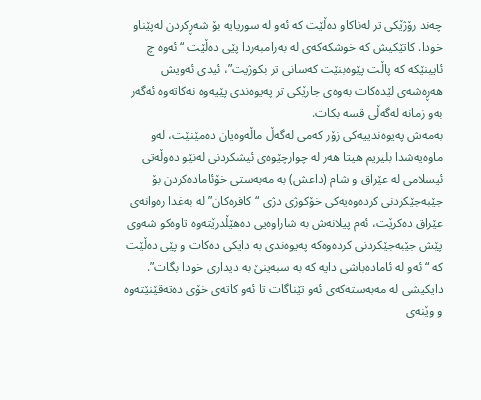چەند رۆژێکى تر لەناکاو دەڵێت کە ئەو لە سوریایە بۆ شەڕکردن لەپێناو خودا. کاتێکیش کە خوشکەکەى لە بەرامبەردا پێى دەڵێت “ئەوە چ ئایینێکە کە پاڵت پێوەبنێت کەسانى تر بکوژیت”، ئیدى ئەویش هەڕەشەى لێدەکات بەوەى جارێکى تر پەیوەندى پێیەوە نەکاتەوە ئەگەر بەو زمانە لەگەڵى قسە بکات.
بەمەش پەیوەندییەکى زۆر کەمى لەگەڵ ماڵەوەیان دەمێنێت، لەو ماوەیەشدا بلیریم هیتا هەر لە چوارچێوەى ئیشکردنى لەنێو دەوڵەتى ئیسلامى لە عێراق و شام (داعش) بە مەبەستى خۆئامادەکردن بۆ جێبەجێکردنى کردەوەیەکى خۆکوژى دژى “کافرەکان” لە بەغدا رەوانەى عێراق دەکرێت، ئەم پیلانەش بە شاراوەیى دەهێڵدرێتەوە تاوەکو شەوى پێش جێبەجێکردنى کردەوەکە پەیوەندى بە دایکى دەکات و پێى دەڵێت کە “ئەو لە ئامادەباشى دایە کە بە سبەینێ بە دیدارى خودا بگات”. دایکیشى لە مەبەستەکەى ئەو تێناگات تا ئەو کاتەى خۆى دەتەقێنێتەوە و وێنەى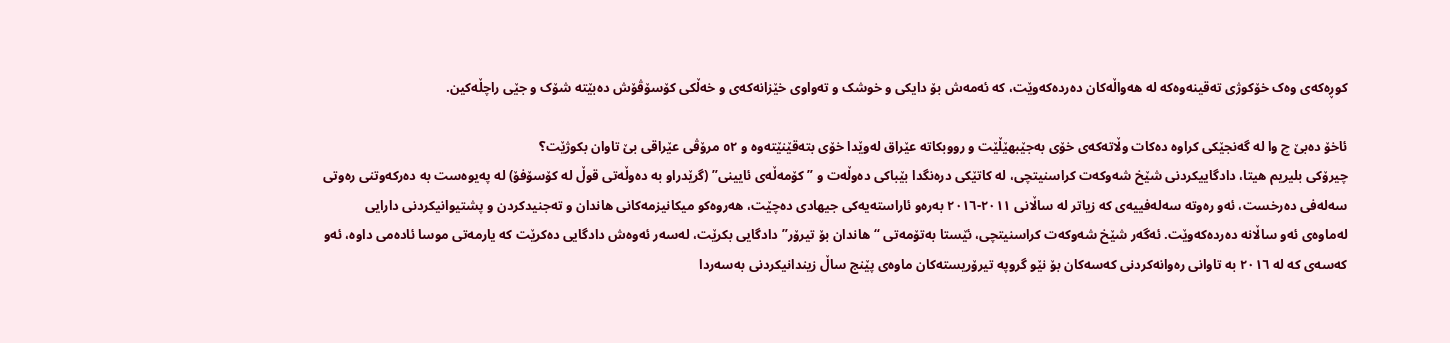کوڕەکەى وەک خۆکوژى تەقینەوەکە لە هەواڵەکان دەردەکەوێت، کە ئەمەش بۆ دایکى و خوشک و تەواوى خێزانەکەى و خەڵکى کۆسۆڤۆش دەبێتە شۆک و جێى راچڵەکین.

ئاخۆ دەبێ چ وا لە گەنجێکى کراوە دەکات وڵاتەکەى خۆى بەجێبهێڵێت و رووبکاتە عێراق لەوێدا خۆى بتەقێنێتەوە و ٥٢ مرۆڤى عێراقى بێ تاوان بکوژێت؟
چیرۆکى بلیریم هیتا، دادگاییکردنى شێخ شەوکەت کراسنیتچى، لە کاتێکى درەنگدا بێباکى دەوڵەت و ” کۆمەڵەى ئایینى” (گرێدراو بە دەوڵەتى قوڵ لە کۆسۆفۆ) لە پەیوەست بە دەرکەوتنى رەوتى سەلەفى دەرخست، ئەو رەوتە سەلەفییەى کە زیاتر لە ساڵانى ٢٠١١-٢٠١٦ بەرەو ئاراستەیەکى جیهادى دەچێت، هەروەکو میکانیزمەکانى هاندان و تەجنیدکردن و پشتیوانیکردنى دارایى لەماوەى ئەو ساڵانە دەردەکەوێت. ئەگەر شێخ شەوکەت کراسنیتچى، ئێستا بەتۆمەتى “هاندان بۆ تیرۆر” دادگایى بکرێت، لەسەر ئەوەش دادگایى دەکرێت کە یارمەتى موسا ئادەمى داوە، ئەو کەسەى کە لە ٢٠١٦ بە تاوانى رەوانەکردنى کەسەکان بۆ نێو گروپە تیرۆریستەکان ماوەى پێنج ساڵ زیندانیکردنى بەسەردا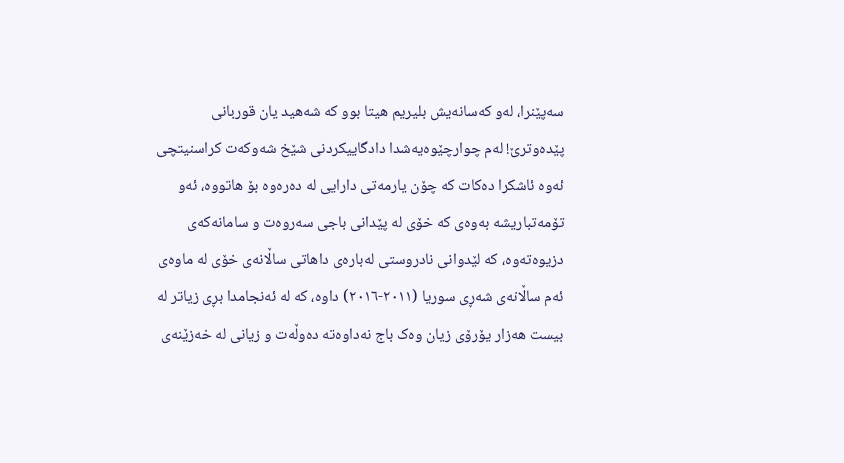سەپێنرا، لەو کەسانەیش بلیریم هیتا بوو کە شەهید یان قوربانى پێدەوترێ! لەم چوارچێوەیەشدا دادگاییکردنى شێخ شەوکەت کراسنیتچى ئەوە ئاشکرا دەکات کە چۆن یارمەتى دارایى لە دەرەوە بۆ هاتووە، ئەو تۆمەتباریشە بەوەى کە خۆى لە پێدانى باجى سەروەت و سامانەکەى دزیوەتەوە، کە لێدوانى نادروستى لەبارەى داهاتى ساڵانەى خۆى لە ماوەى ئەم ساڵانەى شەڕى سوریا (٢٠١١-٢٠١٦) داوە، کە لە ئەنجامدا بڕى زیاتر لە بیست هەزار یۆرۆى زیان وەک باج نەداوەتە دەوڵەت و زیانى لە خەزێنەى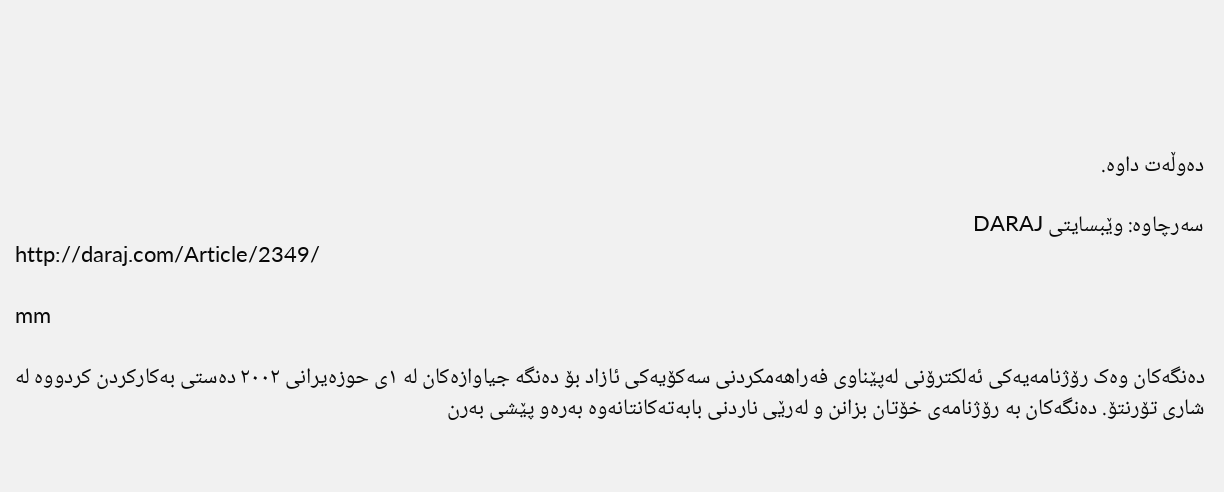دەوڵەت داوە.

سەرچاوە: وێبسایتى DARAJ
http://daraj.com/Article/2349/

mm

دەنگەکان وەک رۆژنامەیەکی ئەلکترۆنی لەپێناوی فەراهەمکردنی سەکۆیەکی ئازاد بۆ دەنگە جیاوازەکان لە ١ی حوزەیرانی ٢٠٠٢ دەستی بەکارکردن کردووە لە شاری تۆرنتۆ. دەنگەکان بە رۆژنامەی خۆتان بزانن و لەرێی ناردنی بابەتەکانتانەوە بەرەو پێشی بەرن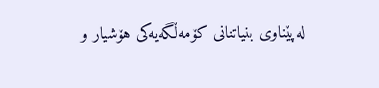لەپێناوی بنیاتنانی کۆمەڵگەیەکی هۆشیار و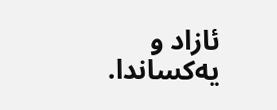ئازاد و یەکساندا.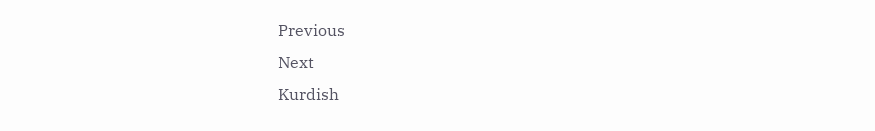Previous
Next
Kurdish